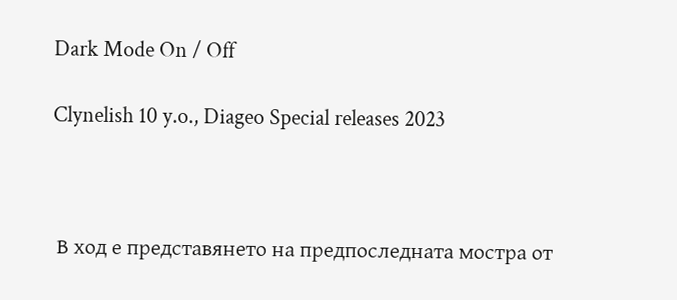Dark Mode On / Off

Clynelish 10 y.o., Diageo Special releases 2023



 В ход е представянето на предпоследната мостра от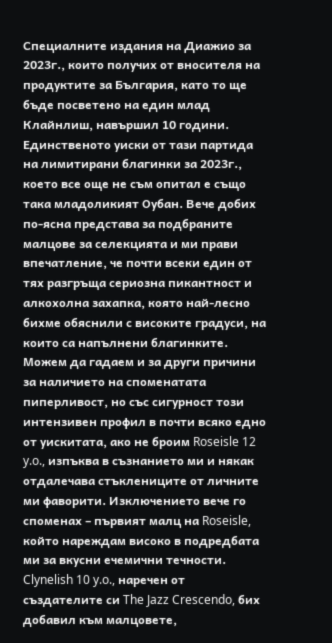Специалните издания на Диажио за 2023г., които получих от вносителя на продуктите за България, като то ще бъде посветено на един млад Клайнлиш, навършил 10 години. Единственото уиски от тази партида на лимитирани благинки за 2023г., което все още не съм опитал е също така младоликият Оубан. Вече добих по-ясна представа за подбраните малцове за селекцията и ми прави впечатление, че почти всеки един от тях разгръща сериозна пикантност и алкохолна захапка, която най-лесно бихме обяснили с високите градуси, на които са напълнени благинките. Можем да гадаем и за други причини за наличието на споменатата пиперливост, но със сигурност този интензивен профил в почти всяко едно от уискитата, ако не броим Roseisle 12 y.o., изпъква в съзнанието ми и някак отдалечава стъклениците от личните ми фаворити. Изключението вече го споменах – първият малц на Roseisle, който нареждам високо в подредбата ми за вкусни ечемични течности. Clynelish 10 y.o., наречен от създателите си The Jazz Crescendo, бих добавил към малцовете,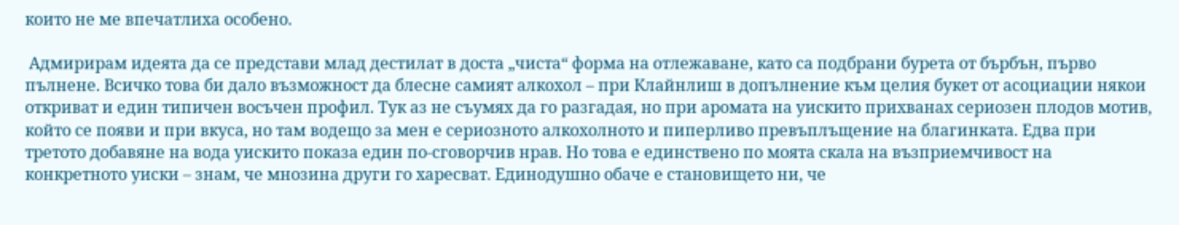които не ме впечатлиха особено.

 Адмирирам идеята да се представи млад дестилат в доста „чиста“ форма на отлежаване, като са подбрани бурета от бърбън, първо пълнене. Всичко това би дало възможност да блесне самият алкохол – при Клайнлиш в допълнение към целия букет от асоциации някои откриват и един типичен восъчен профил. Тук аз не съумях да го разгадая, но при аромата на уискито прихванах сериозен плодов мотив, който се появи и при вкуса, но там водещо за мен е сериозното алкохолното и пиперливо превъплъщение на благинката. Едва при третото добавяне на вода уискито показа един по-сговорчив нрав. Но това е единствено по моята скала на възприемчивост на конкретното уиски – знам, че мнозина други го харесват. Единодушно обаче е становището ни, че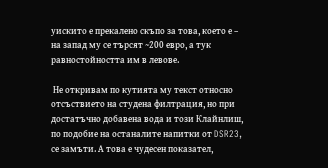уискито е прекалено скъпо за това, което е – на запад му се търсят ~200 евро, а тук равностойността им в левове.

 Не откривам по кутията му текст относно отсъствието на студена филтрация, но при достатъчно добавена вода и този Клайнлиш, по подобие на останалите напитки от DSR23, се замъти. А това е чудесен показател,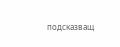подсказващ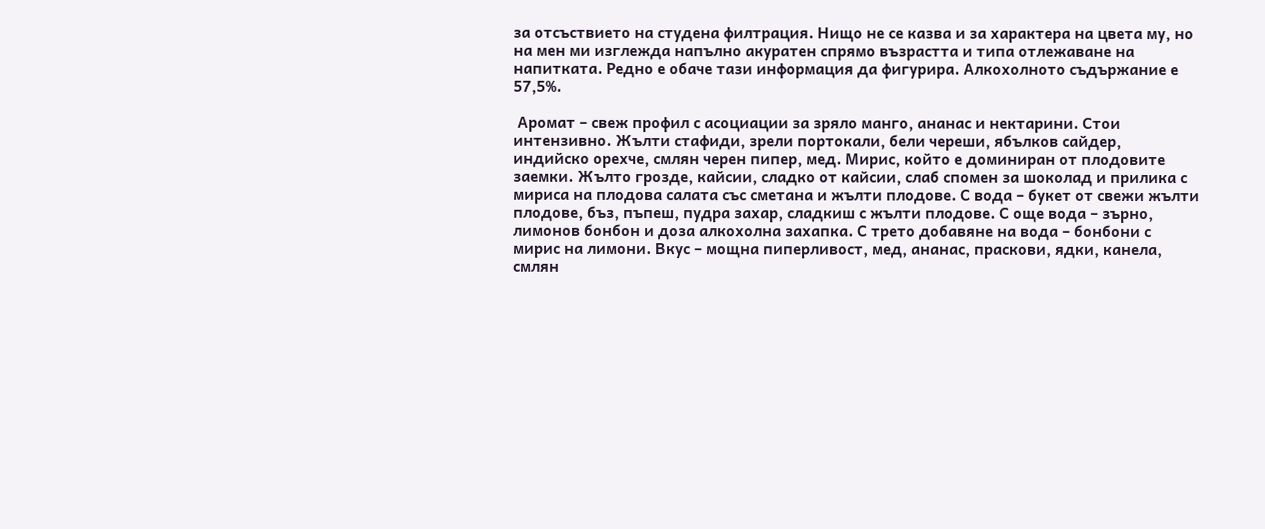за отсъствието на студена филтрация. Нищо не се казва и за характера на цвета му, но на мен ми изглежда напълно акуратен спрямо възрастта и типа отлежаване на напитката. Редно е обаче тази информация да фигурира. Алкохолното съдържание е 57,5%.

 Аромат – свеж профил с асоциации за зряло манго, ананас и нектарини. Стои интензивно. Жълти стафиди, зрели портокали, бели череши, ябълков сайдер, индийско орехче, смлян черен пипер, мед. Мирис, който е доминиран от плодовите заемки. Жълто грозде, кайсии, сладко от кайсии, слаб спомен за шоколад и прилика с мириса на плодова салата със сметана и жълти плодове. С вода – букет от свежи жълти плодове, бъз, пъпеш, пудра захар, сладкиш с жълти плодове. С още вода – зърно, лимонов бонбон и доза алкохолна захапка. С трето добавяне на вода – бонбони с мирис на лимони. Вкус – мощна пиперливост, мед, ананас, праскови, ядки, канела, смлян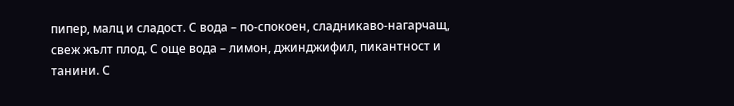пипер, малц и сладост. С вода – по-спокоен, сладникаво-нагарчащ, свеж жълт плод. С още вода – лимон, джинджифил, пикантност и танини. С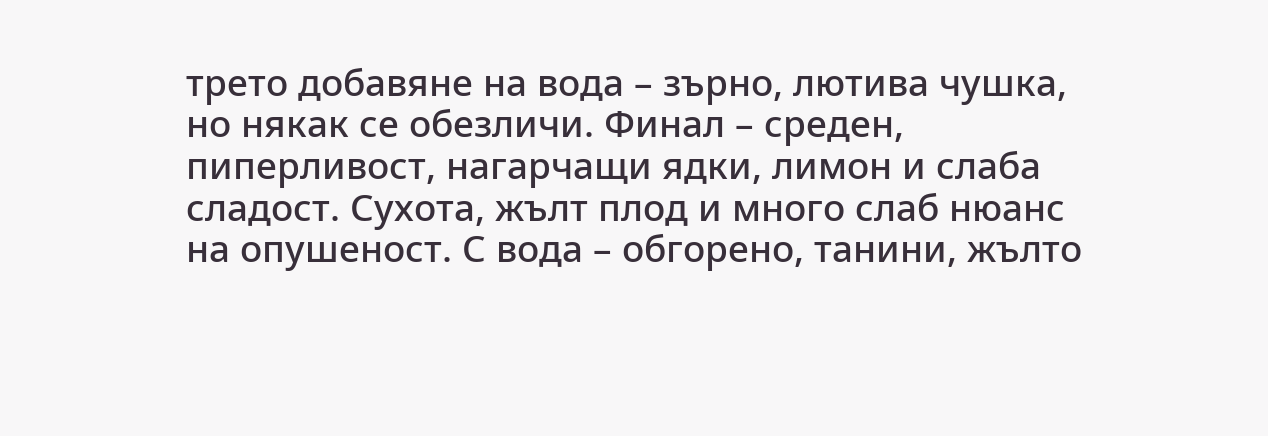трето добавяне на вода – зърно, лютива чушка, но някак се обезличи. Финал – среден, пиперливост, нагарчащи ядки, лимон и слаба сладост. Сухота, жълт плод и много слаб нюанс на опушеност. С вода – обгорено, танини, жълто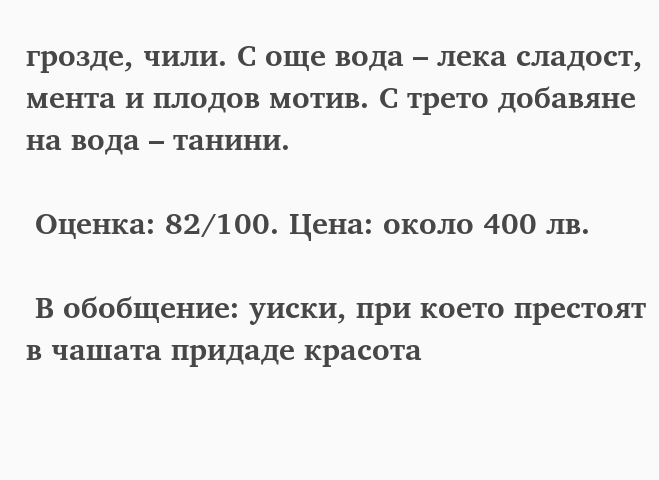грозде, чили. С още вода – лека сладост, мента и плодов мотив. С трето добавяне на вода – танини.

 Оценка: 82/100. Цена: около 400 лв.

 В обобщение: уиски, при което престоят в чашата придаде красота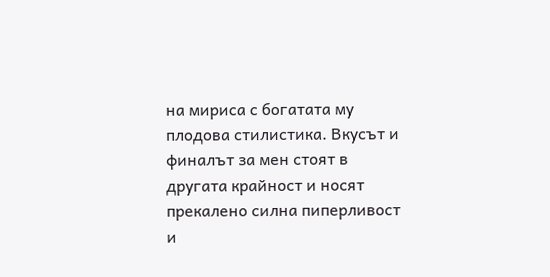на мириса с богатата му плодова стилистика. Вкусът и финалът за мен стоят в другата крайност и носят прекалено силна пиперливост и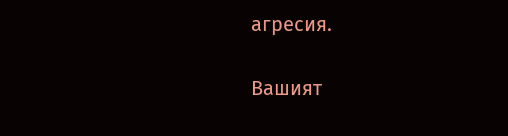агресия.

Вашият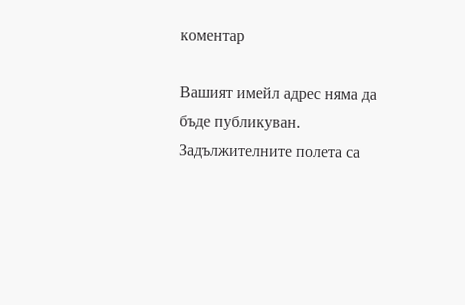коментар

Вашият имейл адрес няма да бъде публикуван. Задължителните полета са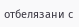отбелязани с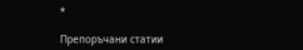*

Препоръчани статии